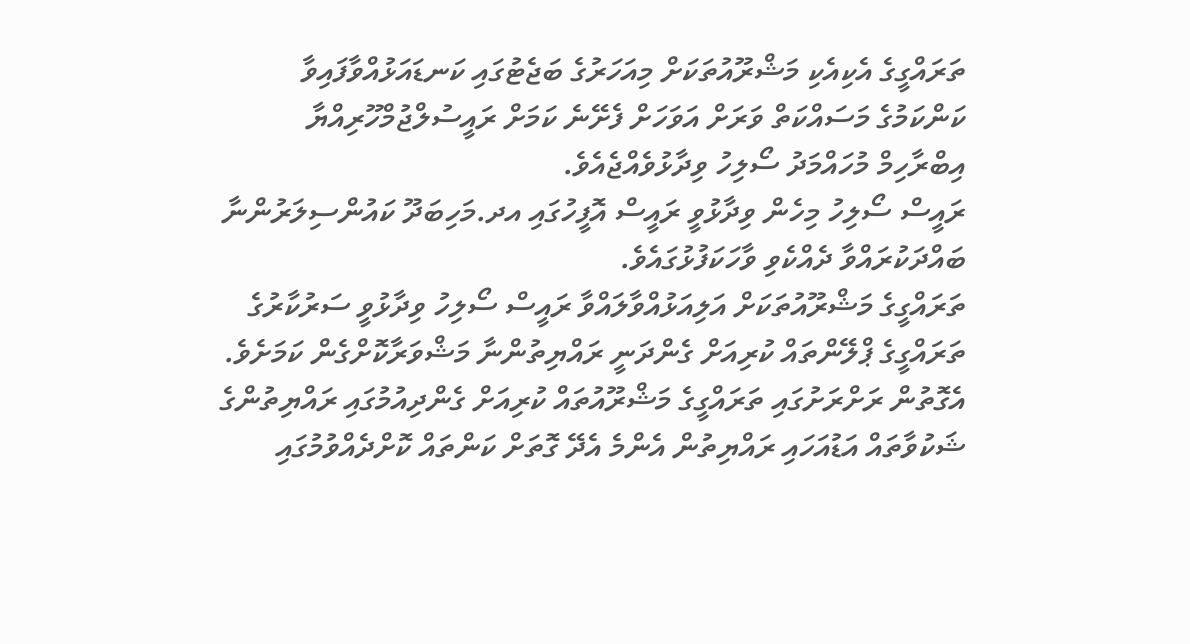ތަރައްގީގެ އެކިއެކި މަޝްރޫއުތަކަށް މިއަހަރުގެ ބަޖެޓުގައި ކަނޑައަޅުއްވާފައިވާ ކަންކަމުގެ މަސައްކަތް ވަރަށް އަވަހަށް ފެށޭނެ ކަމަށް ރައީސުލްޖުމްހޫރިއްޔާ އިބްރާހިމް މުހައްމަދު ސޯލިހު ވިދާޅުވެއްޖެއެވެ.
ރައީސް ސޯލިހު މިހެން ވިދާޅުވީ ރައީސް އޮފީހުގައި އދ.މަހިބަދޫ ކައުންސިލަރުންނާ ބައްދަކުރައްވާ ދެއްކެވި ވާހަކަފުޅުގައެވެ.
ތަރައްގީގެ މަޝްރޫއުތަކަށް އަލިއަޅުއްވާލައްވާ ރައީސް ސޯލިހު ވިދާޅުވީ ސަރުކާރުގެ ތަރައްގީގެ ޕްލޭންތައް ކުރިއަށް ގެންދަނީ ރައްޔިތުންނާ މަޝްވަރާކޮށްގެން ކަމަށެވެ.
އެގޮތުން ރަށްރަށުގައި ތަރައްގީގެ މަޝްރޫއުތައް ކުރިއަށް ގެންދިއުމުގައި ރައްޔިތުންގެ ޝަކުވާތައް އަޑުއަހައި ރައްޔިތުން އެންމެ އެދޭ ގޮތަށް ކަންތައް ކޮށްދެއްވުމުގައި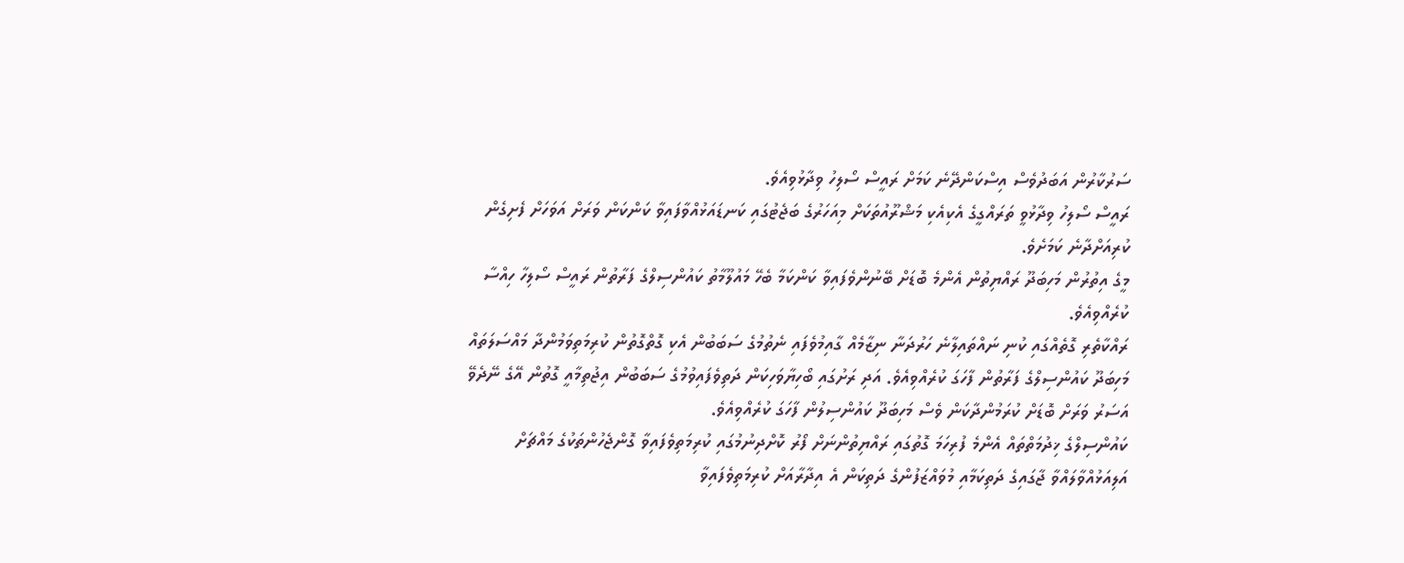ސަރުކާރުން އަބަދުވެސް އިސްކަންދޭނެ ކަމަށް ރައީސް ސޯލިހު ވިދާޅުވިއެވެ.
ރައީސް ސޯލިހު ވިދާޅުވީ ތަރައްގީގެ އެކިއެކި މަޝްރޫއުތަކަށް މިއަހަރުގެ ބަޖެޓުގައި ކަނޑައަޅުއްވާފައިވާ ކަންކަން ވަރަށް އަވަހަށް ފެށިގެން ކުރިއަށްދާނެ ކަމަށެވެ.
މީގެ އިތުރުން މަހިބަދޫ ރައްޔިތުން އެންމެ ބޮޑަށް ބޭނުންވެފައިވާ ކަންކަމާ ބެހޭ މައުލޫމާތު ކައުންސިލްގެ ފަރާތުން ރައީސް ސޯލިހާ ހިއްސާ ކުރެއްވިއެވެ.
ރައްކާތެރި ގޮތެއްގައި ކުނި ނައްތައިލާނެ ހަރުދަނާ ނިޒާމެއް ގާއިމުވެފައި ނެތުމުގެ ސަބަބުން އެކި ގޮތްގޮތުން ކުރިމަތިވަމުންދާ މައްސަލަތައް މަހިބަދޫ ކައުންސިލްގެ ފަރާތުން ފާހަގަ ކުރެއްވިއެވެ. އަދި ރަށުގައި ބޯހިޔާވަހިކަން ދަތިވެފައިވުމުގެ ސަބަބުން އިޖުތިމާއީ ގޮތުން އޭގެ ނޭދެވޭ އަސަރު ވަރަށް ބޮޑަށް ކުރަމުންދާކަން ވެސް މަހިބަދޫ ކައުންސިލުން ފާހަގަ ކުރެއްވިއެވެ.
ކައުންސިލްގެ ޚިދުމަތްތައް އެންމެ ފުރިހަމަ ގޮތުގައި ރައްޔިތުންނަށް ފޯރު ކޮށްދިނުމުގައި ކުރިމަތިވެފައިވާ ގޮންޖެހުންތަކުގެ މައްޗަށް އަލިއަޅުއްވާލައްވާ ޖާގައިގެ ދަތިކަމާއި މުވައްޒަފުންގެ ދަތިކަން އެ އިދާރާއަށް ކުރިމަތިވެފައިވާ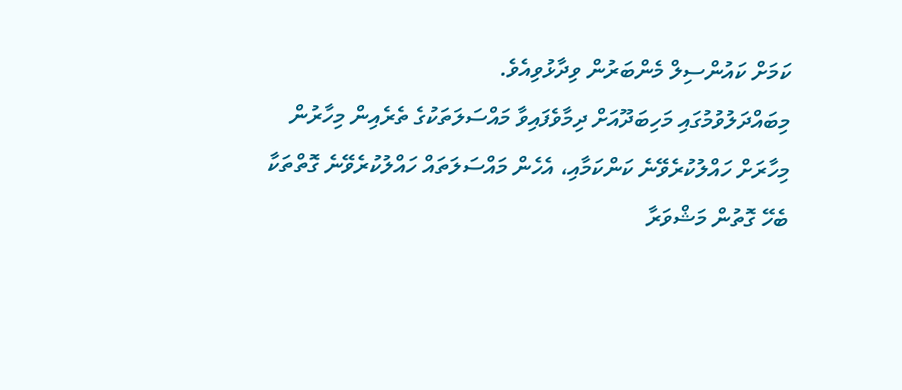ކަމަށް ކައުންސިލް މެންބަރުން ވިދާޅުވިއެވެ.
މިބައްދަލުވުމުގައި މަހިބަދޫއަށް ދިމާވެފައިވާ މައްސަލަތަކުގެ ތެރެއިން މިހާރުން މިހާރަށް ހައްލުކުރެވޭނެ ކަންކަމާއި، އެހެން މައްސަލަތައް ހައްލުކުރެވޭނެ ގޮތްތަކާ ބެހޭ ގޮތުން މަޝްވަރާ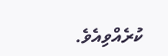ކުރެއްވިއެވެ.